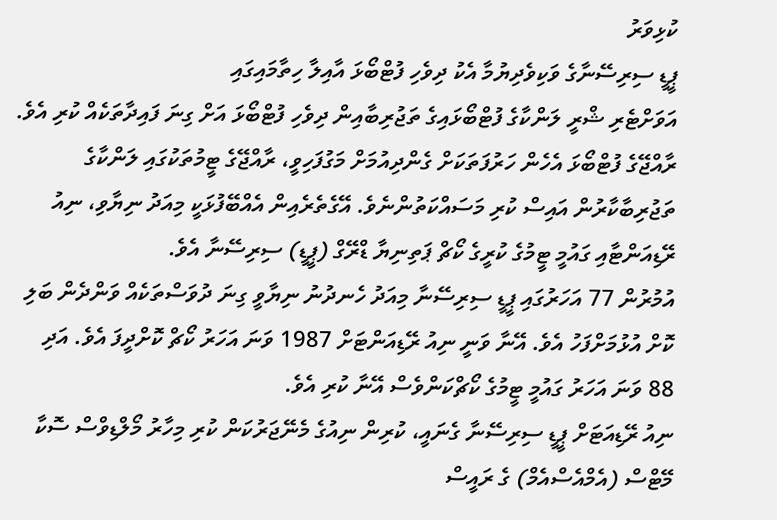ކުޅިވަރު
ޕީޑީ ސިރިސޭނާގެ ވަކިވެދިޔުމާ އެކު ދިވެހި ފުޓްބޯޅަ އާއިލާ ހިތާމައިގައި
އަވަށްޓެރި ޝްރީ ލަންކާގެ ފުޓްބޯޅައިގެ ތަޖުރިބާއިން ދިވެހި ފުޓްބޯޅަ އަށް ގިނަ ފައިދާތަކެއް ކުރި އެވެ. ރާއްޖޭގެ ފުޓްބޯޅަ އެހެން ހަރުފަތަކަށް ގެންދިއުމަށް މަގުފަހިވީ، ރާއްޖޭގެ ޓީމުތަކުގައި ލަންކާގެ ތަޖުރިބާކާރުން އައިސް ކުރި މަސައްކަތުންނެވެ. އޭގެތެރެއިން އެއްބޭފުޅަކީ މިއަދު ނިޔާވި، ނިއު ރޭޑިއަންޓާއި ގައުމީ ޓީމުގެ ކުރީގެ ކޯޗް ޕަތިނިޔާ ޑްރޭގް (ޕީޑީ) ސިރިސޭނާ އެވެ.
އުމުރުން 77 އަހަރުގައި ޕީޑީ ސިރިސޭނާ މިއަދު ހެނދުނު ނިޔާވީ ގިނަ ދުވަސްތަކެއް ވަންދެން ބަލި ކޮށް އުޅުމަށްފަހު އެވެ. އޭނާ ވަނީ ނިއު ރޭޑިއަންޓަށް 1987 ވަނަ އަހަރު ކޯޗް ކޮށްދީފަ އެވެ. އަދި 88 ވަނަ އަހަރު ގައުމީ ޓީމުގެ ކޯޗްކަންވެސް އޭނާ ކުރި އެވެ.
ނިއު ރޭޑިއަޓަށް ޕީޑީ ސިރިސޭނާ ގެނައީ، ކުރިން ނިއުގެ މެނޭޖަރުކަން ކުރި މިހާރު މޯލްޑިވްސް ސޮކާ މޭޓްސް (އެމްއެސްއެމް) ގެ ރައީސް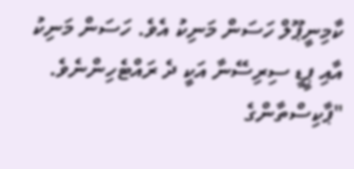ކާމިނީޕޫލް ހަސަން މަނިކު އެވެ. ހަސަން މަނިކު އާއި ޕީޑީ ސިރިސޭނާ އަކީ ދެ ރައްޓެހިންނެވެ.
"ޕާކިސްތާންގެ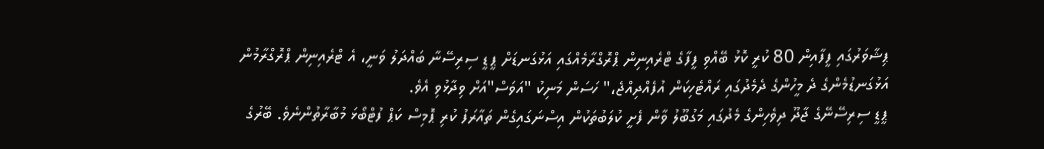ޕިޝާވަރުގައި ފީފާއިން 80 ކުރީ ކޮޅު ބޭއްވި ފީފާގެ ޓްރެއިނިން ޕްރޮގްރާމެއްގައި އަޅުގަނޑަށް ޕީޑީ ސިރިސޭނާ ބައްދަލު ވަނީ، އެ ޓްރެއިނިން ޕްރޮގްރާމުން އަޅުގަނޑުމެންގެ ދެ މީހުންގެ ދެމެދުގައި ރައްޓެހިކަން އުފެއްދިއްޖެ،" ހަސަން މަނިކު "އަވަސް"އަށް ވިދާޅުވި އެވެ.
ޕީޑީ ސިރިސޭނޭގެ ޖާދޫ ދިވެހިންގެ މެދުގައި މަގުބޫލު ވާން ފެށީ ކުލަބުތަކުން އިސްނަގައިގެން ތައާރަފު ކުރި ޕޮމިސް ކަޕް ފުޓްބޯޅަ މުބާރާތުންނެވެ. ބޭރުގެ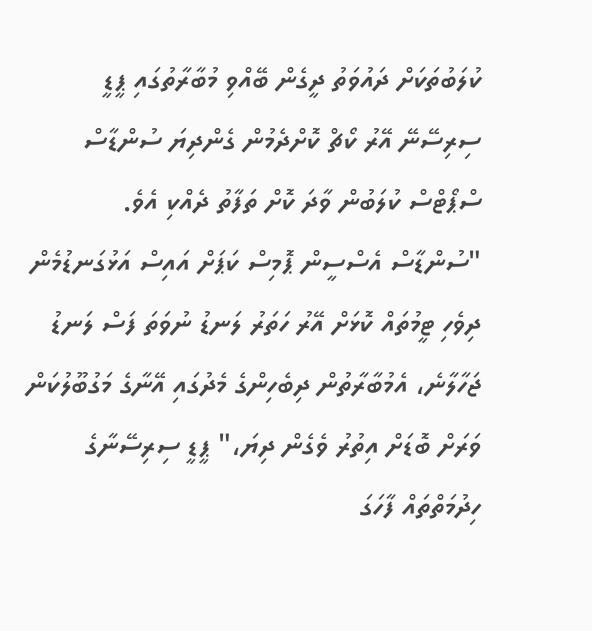ކުލަބުތަކަށް ދައުވަތު ދީގެން ބޭއްވި މުބާރާތުގައި ޕީޑީ ސިރިސޭނޭ އޭރު ކޯޗް ކޮށްދެމުން ގެންދިޔަ ސުންޑާސް ސްޕޯޓްސް ކުލަބުން ވާދަ ކޮށް ތަފާތު ދެއްކި އެވެ.
"ސުންޑާސް އެސްސީން ޕޮމިސް ކަޕަށް އައިސް އަޅުގަނޑުމެން ދިވެހި ޓީމުތައް ކޮޅަށް އޭރު ހަތަރު ލަނޑު ނުވަތަ ފަސް ލަނޑު ޖަހާލާނެ، އެމުބާރާތުން ދިބެހިންގެ މެދުގައި އޭނާގެ މަގުބޫލުކަން ވަރަށް ބޮޑަށް އިތުރު ވެގެން ދިޔަ،" ޕީޑީ ސިރިސޭނާގެ ހިދުމަތްތައް ފާހަގަ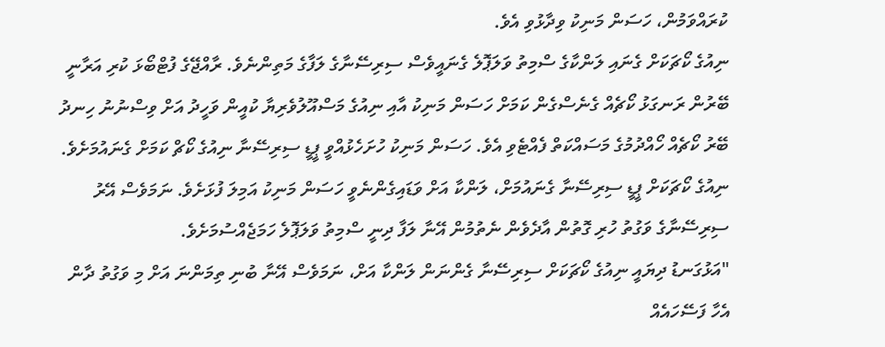ކުރައްވަމުން، ހަސަން މަނިކު ވިދާޅުވި އެވެ.
ނިއުގެ ކޯޗަކަށް ގެނައި ލަންކާގެ ސްމިތު ވަލަޕޮލެ ގެނައީވެސް ސިރިސޭނާގެ ލަފާގެ މަތިންނެވެ. ރާއްޖޭގެ ފުޓްބޯޅަ ކުރި އަރާނީ ބޭރުން ރަނގަޅު ކޯޗެއް ގެނެސްގެން ކަމަށް ހަސަން މަނިކު އާއި ނިއުގެ މަސްއޫލުވެރިޔާ ކުއީން ވަހީދު އަށް ވިސްނުނު ހިނދު ބޭރު ކޯޗެއް ހޯއްދުމުގެ މަސައްކަތް ފެއްޓެވި އެވެ. ހަސަން މަނިކު ހުށަހެޅުއްވީ ޕީޑީ ސިރިސޭނާ ނިއުގެ ކޯޗް ކަމަށް ގެނައުމަށެވެ.
ނިއުގެ ކޯޗަކަށް ޕީޑީ ސިރިސޭނާ ގެނައުމަށް، ލަންކާ އަށް ވަޑައިގެންނެވީ ހަސަން މަނިކު އަމިލަ ފުޅަށެވެ. ނަމަވެސް އޭރު ސިރިސޭނާގެ ވަގުތު ހުރި ގޮތުން އާދެވެން ނެތުމުން އޭނާ ލަފާ ދިނީ ސްމިތު ވަލަޕޮލެ ހަމަޖެއްސުމަށެވެ.
"އަޅުގަނޑު ދިޔައީ ނިއުގެ ކޯޗަކަށް ސިރިސޭނާ ގެންނަން ލަންކާ އަށް، ނަމަވެސް އޭނާ ބުނި ތިމަންނަ އަށް މި ވަގުތު ދާން އެހާ ފަސޭހައެއް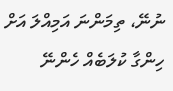ނުނޭ، ތިމަންނަ އަމިއްލަ އަށް ހިންގާ ކުލަބެއް ހެންނޭ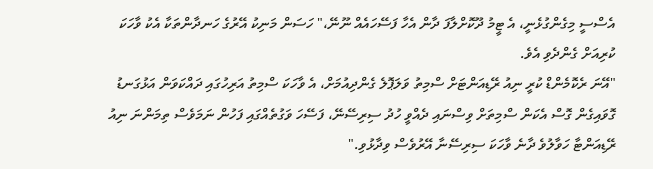އެސްސީ މިގެންގުޅެނީ، އެ ޓީމު ދޫކޮށްލާފަ ދާން އެހާ ފަސޭހައެއް ނޫނޭ،" ހަސަން މަނިކު އޭރުގެ ހަނދާންތަކާ އެކު ވާހަކަ ކުރިއަށް ގެންދެވި އެވެ.
"އޭނަ ރެކޮމެންޑް ކުރީ ނިއު ރޭޑިއަންޓަށް ސްމިތު ވަލަޕޮލެ ގެންދިއުމަށް، އެ ވާހަކަ ސްމިތު އަރިހުގައި ދައްކަވަން އަޅުގަނޑު ގޮވައިގެން ގޮސް އެކަން ސްމިތަށް ވިސްނައި ދެއްވީ ހުދު ސިރިސޭނޭ، ފަސޭހަ ވަގުތެއްގައި ފަހުން ނަމަވެސް ތިމަންނަ ނިއު ރޭޑިއަންޓާ ހަވާލުވެ ދާނެ ވާހަކަ ސިރިސޭނާ އޭރުވެސް ވިދާޅުވި."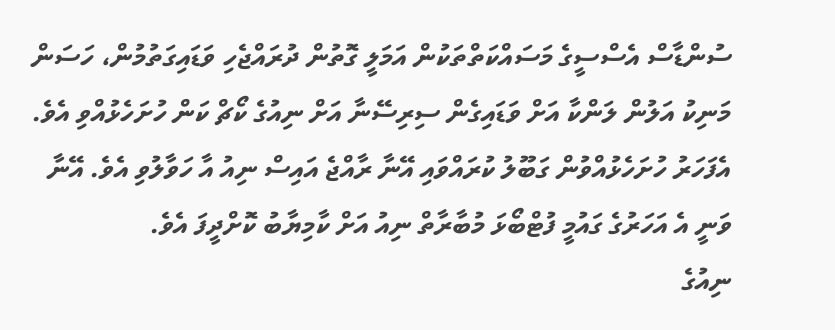ސުންޑާސް އެސްސީގެ މަސައްކަތްތަކުން އަމަލީ ގޮތުން ދުރައްޖެހި ވަޑައިގަތުމުން، ހަސަން މަނިކު އަލުން ލަންކާ އަށް ވަޑައިގެން ސިރިސޭނާ އަށް ނިއުގެ ކޯޗް ކަން ހުށަހެޅުއްވި އެވެ. އެފަހަރު ހުށަހެޅުއްވުން ގަބޫލު ކުރައްވައި އޭނާ ރާއްޖެ އައިސް ނިއު އާ ހަވާލުވި އެވެ. އޭނާ ވަނީ އެ އަހަރުގެ ގައުމީ ފުޓްބޯޅަ މުބާރާތް ނިއު އަށް ކާމިޔާބު ކޮށްދީފަ އެވެ.
ނިއުގެ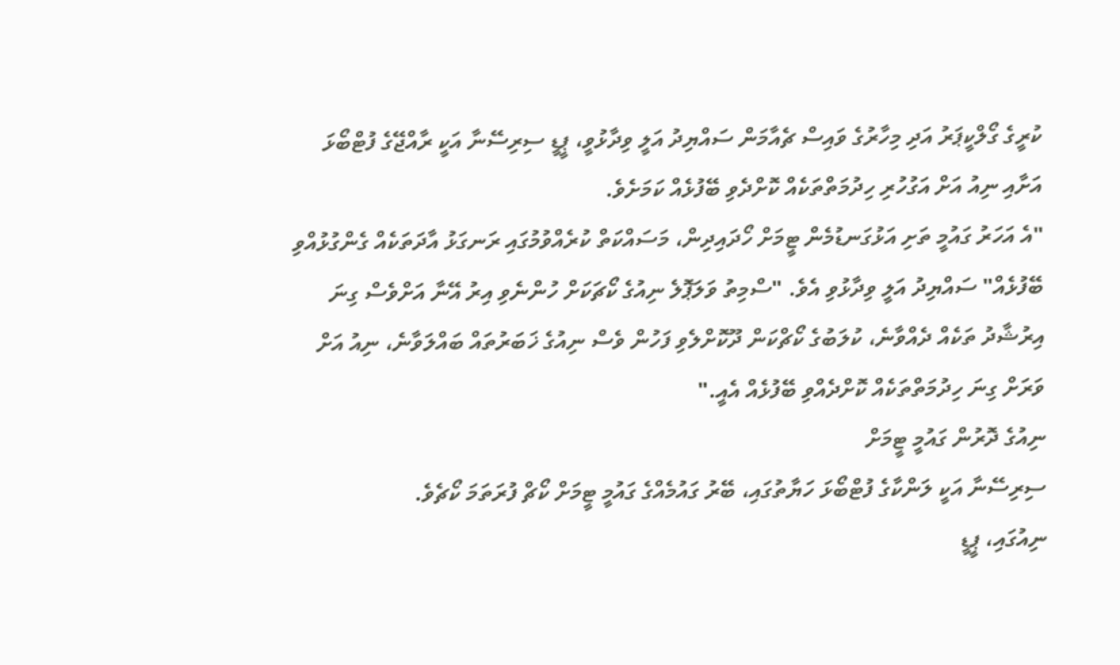ކުރީގެ ގޯލްކީޕަރު އަދި މިހާރުގެ ވައިސް ޗެއާމަން ސައްޔިދު އަލީ ވިދާޅުވީ، ޕީޑީ ސިރިސޭނާ އަކީ ރާއްޖޭގެ ފުޓްބޯޅަ އަށާއި ނިއު އަށް އަގުހުރި ހިދުމަތްތަކެއް ކޮށްދެވި ބޭފުޅެއް ކަމަށެވެ.
"އެ އަހަރު ގައުމީ ތަށި އަޅުގަނޑުމެން ޓީމަށް ހޯދައިދިން، މަސައްކަތް ކުރެއްވުމުގައި ރަނގަޅު އާދަތަކެއް ގެންގުޅުއްވި ބޭފުޅެއް" ސައްޔިދު އަލީ ވިދާޅުވި އެވެ. "ސްމިތު ވަލަޕޮލެ ނިއުގެ ކޯޗަކަށް ހުންނެވި އިރު އޭނާ އަށްވެސް ގިނަ އިރުޝާދު ތަކެއް ދެއްވާނެ، ކުލަބުގެ ކޯޗްކަން ދޫކޮށްލެވި ފަހުން ވެސް ނިއުގެ ޚަބަރުތައް ބައްލަވާނެ، ނިއު އަށް ވަރަށް ގިނަ ހިދުމަތްތަކެއް ކޮށްދެއްވި ބޭފުޅެއް އެއީ."
ނިއުގެ ދޮރުން ގައުމީ ޓީމަށް
ސިރިސޭނާ އަކީ ލަންކާގެ ފުޓްބޯޅަ ހަޔާތުގައި، ބޭރު ގައުމެއްގެ ގައުމީ ޓީމަށް ކޯޗް ފުރަތަމަ ކޯޗެވެ.
ނިއުގައި، ޕީޑީ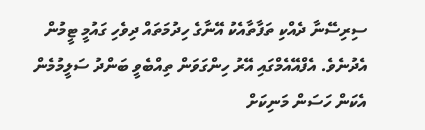ސިރިސޭނާ ދެއްކި ތަފާތާއެކު އޭނާގެ ހިދުމަތައް ދިވެހި ގައުމީ ޓީމުން އެދުނެވެ. އެފްއޭއެމްގައި އޭރު ހިންގަވަން ތިއްބެވީ ބަންދު ސަލީމުމެން އެކަން ހަސަން މަނިކަށް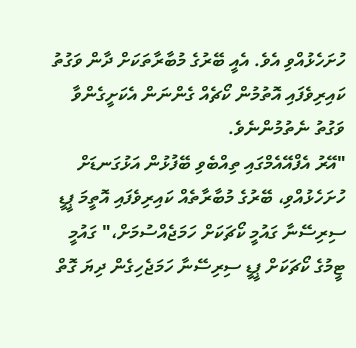ހުށަހެޅުއްވި އެވެ. އެއީ ބޭރުގެ މުބާރާތަކަށް ދާން ވަގުތު ކައިރިވެފައި އޮތުމުން ކޯޗެއް ގެންނަން އެކަށީގެންވާ ވަގުތު ނެތުމުންނެވެ.
"އޭރު އެފްއޭއެމްގައި ތިއްބެވި ބޭފުޅުން އަޅުގަނޑަށް ހުށަހެޅުއްވި، ބޭރުގެ މުބާރާތެއް ކައިރިވެފައި އޮތީމަ ޕީޑީ ސިރިސޭނާ ގައުމީ ކޯޗަކަށް ހަމަޖެއްސުމަށް،" ގައުމީ ޓީމުގެ ކޯޗަކަށް ޕީޑީ ސިރިސޭނާ ހަމަޖެހިގެން ދިޔަ ގޮތް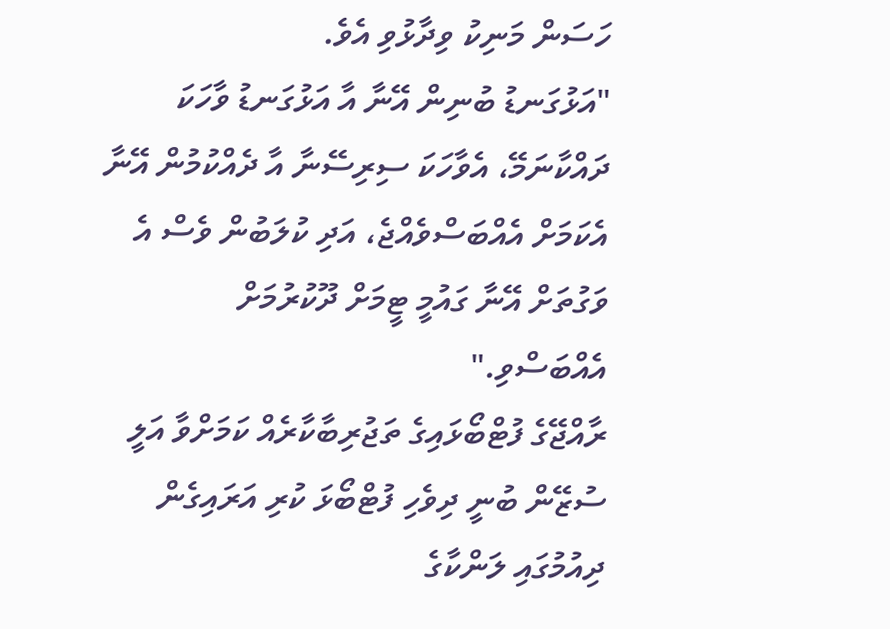ހަސަން މަނިކު ވިދާޅުވި އެވެ.
"އަޅުގަނޑު ބުނިން އޭނާ އާ އަޅުގަނޑު ވާހަކަ ދައްކާނަމޭ، އެވާހަކަ ސިރިސޭނާ އާ ދެއްކުމުން އޭނާ އެކަމަށް އެއްބަސްވެއްޖެ، އަދި ކުލަބުން ވެސް އެ ވަގުތަށް އޭނާ ގައުމީ ޓީމަށް ދޫކުރުމަށް އެއްބަސްވި."
ރާއްޖޭގެ ފުޓްބޯޅައިގެ ތަޖުރިބާކާރެއް ކަމަށްވާ އަލީ ސުޒޭން ބުނީ ދިވެހި ފުޓްބޯޅަ ކުރި އަރައިގެން ދިއުމުގައި ލަންކާގެ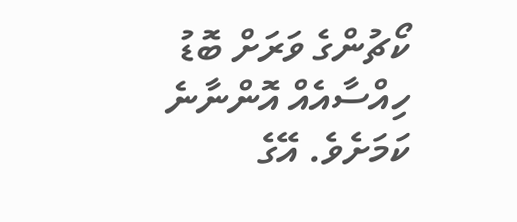ކޯޗުންގެ ވަރަށް ބޮޑު ހިއްސާއެއް އޮންނާނެ ކަމަށެވެ. އޭގެ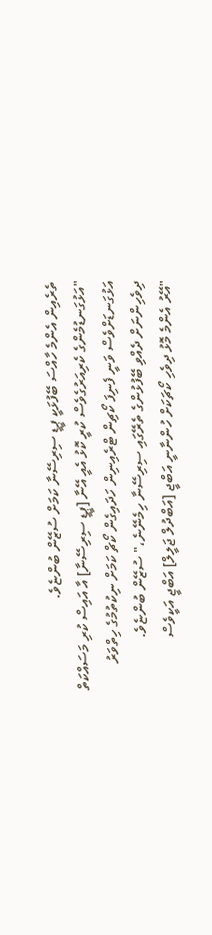ތެރެއިން އެންމެ ހާއްސަ ބޭފުޅަކީ ޕީޑީ ސިރިސޭނާ ކަމަށް ސުޒޭން ބުންޏެވެ.
"އަޅުގަނޑުމެންގެ ކެރިއަރުގެވެސް ކުރީ ކޮޅު އެއީ އޭނާ [ޕީޑީ ސިރިސޭނާ] އާ އައިސް ކުރި މަސައްކަތް އަޅުގަނޑަށްވެސް ވަނީ ފެނިފަ ކޯޗިން ޓްރެއިނިން ހަދައިގެން ކޯޗް ކަމަށް ނިކުތުމުގެ ހިތްވަރު ދިވެހިންނަށް ދެއްވި ބޭފުޅުންގެ ތެރޭގައި ސިރިސޭނާ ހިމެނޭނެ،" ސުޒޭން ބުންޏެވެ.
"އޭރު އެންމެ މޮޅު ދިވެހި ކޯޗަކަށް ހުންނާނީ އަބްޖީ [އަބްދުލް ޖަލީލް] އަބްޖީ އަކީވެސް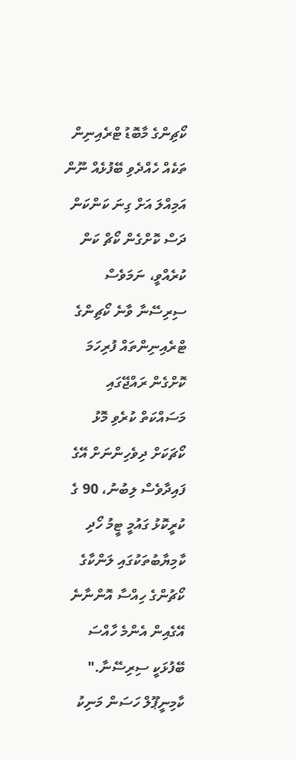ކޯޗިންގެ މާބޮޑު ޓްރެއިނިން ތަކެއް ހެއްދެވި ބޭފުޅެއް ނޫން އަމިއްލަ އަށް ގިނަ ކަންކަން ދަސް ކޮށްގެން ކޯޗް ކަން ކުރެއްވީ، ނަމަވެސް ސިރިސޭނާ ވާނެ ކޯޗިންގެ ޓްރެއިނިންތައް ފުރިހަމަ ކޮށްގެން ރައްޖޭގައި މަސައްކަތް ކުރެވި މޮޅު ކޯޗަކަށް ދިވެހިންނަށް އޭގެ ފައިދާވެސް ލިބުނު، 90 ގެ ކުރީކޮޅު ގައުމީ ޓީމު ހޯދި ކާމިޔާބުތަކުގައި ލަންކާގެ ކޯޗުންގެ ހިއްސާ އޮންނާނެ އޭގެއިން އެންމެ ހާއްސަ ބޭފުޅަކީ ސިރިސޭނާ."
ކާމިނީޕޫލް ހަސަން މަނިކު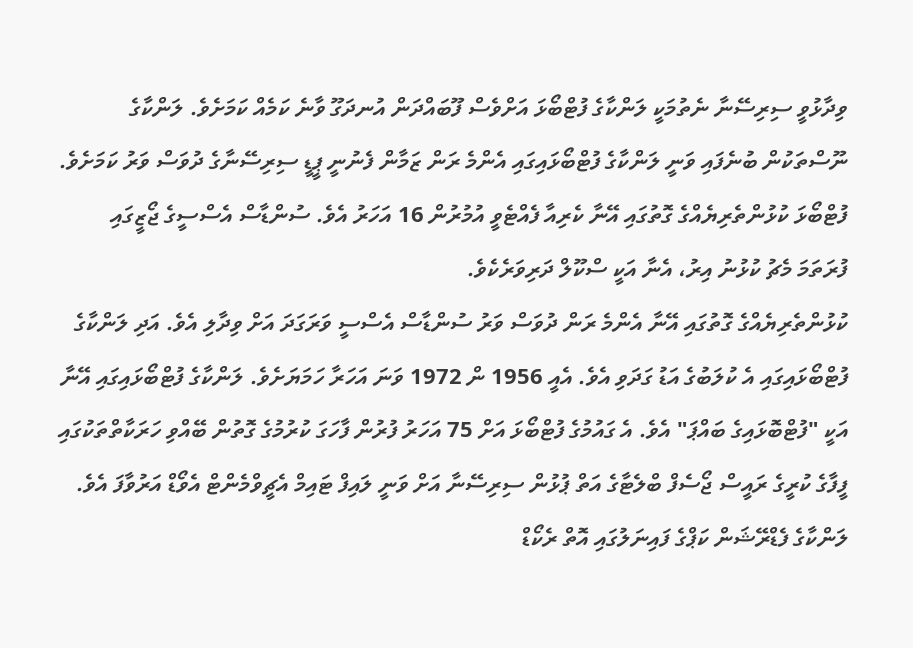ވިދާޅުވީ ސިރިސޭނާ ނެތުމަކީ ލަންކާގެ ފުޓްބޯޅަ އަށްވެސް ފޫބައްދަން އުނދަގޫ ވާނެ ކަމެއް ކަމަށެވެ. ލަންކާގެ ނޫސްތަކުން ބުނެފައި ވަނީ ލަންކާގެ ފުޓްބޯޅައިގައި އެންމެ ރަން ޒަމާން ފެނުނީ ޕީޑީ ސިރިސޭނާގެ ދުވަސް ވަރު ކަމަށެވެ.
ފުޓްބޯޅަ ކުޅުންތެރިޔެއްގެ ގޮތުގައި އޭނާ ކެރިއާ ފެއްޓެވީ އުމުރުން 16 އަހަރު އެވެ. ސުންޑާސް އެސްސީގެ ޖޯޒީގައި ފުރަތަމަ މެޗު ކުޅުނު އިރު، އެނާ އަކީ ސްކޫލް ދަރިވަރެކެވެ.
ކުޅުންތެރިޔެއްގެ ގޮތުގައި އޭނާ އެންމެ ރަން ދުވަސް ވަރު ސުންޑާސް އެސްސީ ވަރަގަދަ އަށް ވިދާލި އެވެ. އަދި ލަންކާގެ ފުޓްބޯޅައިގައި އެ ކުލަބުގެ އަޑު ގަދަވި އެވެ. އެއީ 1956 ން 1972 ވަނަ އަހަރާ ހަމަޔަށެވެ. ލަންކާގެ ފުޓްބޯޅައިގައި އޭނާ އަކީ "ފުޓްބޮޅައިގެ ބައްޕަ" އެވެ. އެ ގައުމުގެ ފުޓްބޯޅަ އަށް 75 އަހަރު ފުރުން ފާހަގަ ކުރުމުގެ ގޮތުން ބޭއްވި ހަރަކާތްތަކުގައި ފީފާގެ ކުރީގެ ރައީސް ޖޯސެފް ބްލެޓާގެ އަތް ޕުޅުން ސިރިސޭނާ އަށް ވަނީ ލައިފް ޓައިމް އެޗީވްމެންޓް އެވޯޑް އަރުވާފަ އެވެ.
ލަންކާގެ ފެޑްރޭޝަން ކަޕްގެ ފައިނަލުގައި އޮތް ރެކޯޑް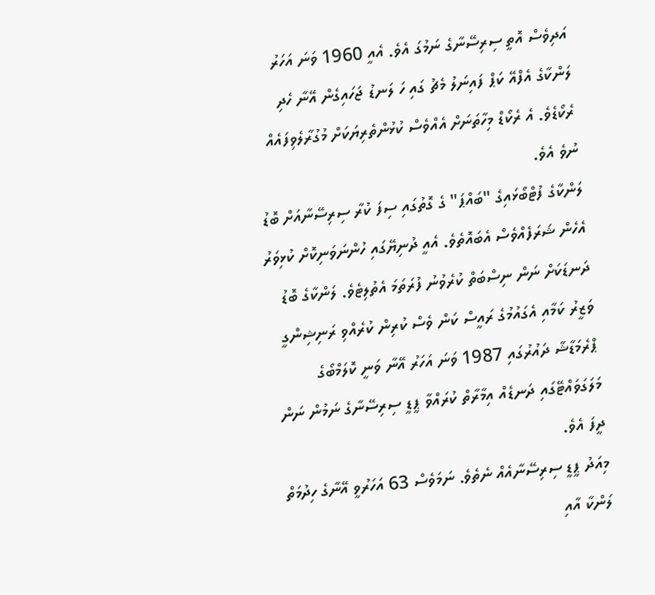އަދިވެސް އޮތީ ސިރިސޭނާގެ ނަމުގަ އެވެ. އެއީ 1960 ވަނަ އަހަރު ލަންކާގެ އެފްއޭ ކަޕް ފައިނަލު މެޗު ގައި ހަ ލަނޑު ޖަހައިގެން އޭނާ ހެދި ރެކޯޑެވެ. އެ ރެކޯޑް މިހާތަނަށް އެއްވެސް ކުޅުންތެރިޔަކަށް މުގުރާލެވިފައެއް ނުވެ އެވެ.
ލަންކާގެ ފުޓްބޯޅައިގެ "ބައްޕަ" ގެ ގޮތުގައި ސިފަ ކުރާ ސިރިސޭނާއަށް ބޮޑު އެހެން ޝަރަފެއްވެސް އެބައޮތެވެ. އެއީ ދުނިޔޭގައި ހުންނަވަނިކޮށް ކުޅިވަރު ދަނޑަކަށް ނަން ނިސްބަތް ކުރެވުނު ފުރަތަމަ އެތުލިޓެވެ. ލަންކާގެ ބޮޑު ވަޒީރު ކަމާއި އެގައުމުގެ ރައީސް ކަން ވެސް ކުރިން ކުރެއްވި ރަނިޝިންގީ ޕްރެމަޑާޝާ ދައުރުގައި 1987 ވަނަ އަހަރު އޭނާ ވަނީ ކޮލަމްބޯގެ މަލަގަވައްޓޭގައި ދަނޑެއް އިމާރާތް ކުރައްވާ ޕީޑީ ސިރިސޭނާގެ ނަމުން ނަން ދީފަ އެވެ.
މިއަދު ޕީޑީ ސިރިސޭނާއެއް ނެތެވެ. ނަމަވެސް 63 އަހަރުވީ އޭނާގެ ހިދުމަތް ލަންކާ އާއި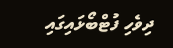ދިވެހި ފުޓްބޯޅައިގައި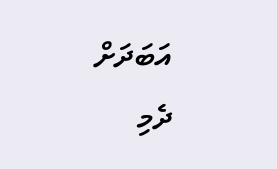އަބަދަށް ދެމި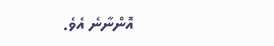އޮންނާނެ އެވެ.